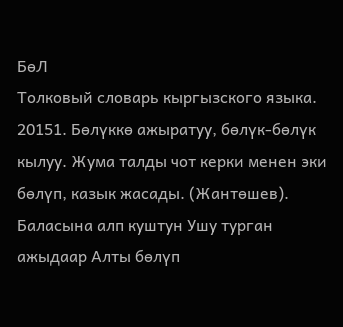БөЛ
Толковый словарь кыргызского языка. 20151. Бөлүккө ажыратуу, бөлүк-бөлүк кылуу. Жума талды чот керки менен эки бөлүп, казык жасады. (Жантөшев). Баласына алп куштун Ушу турган ажыдаар Алты бөлүп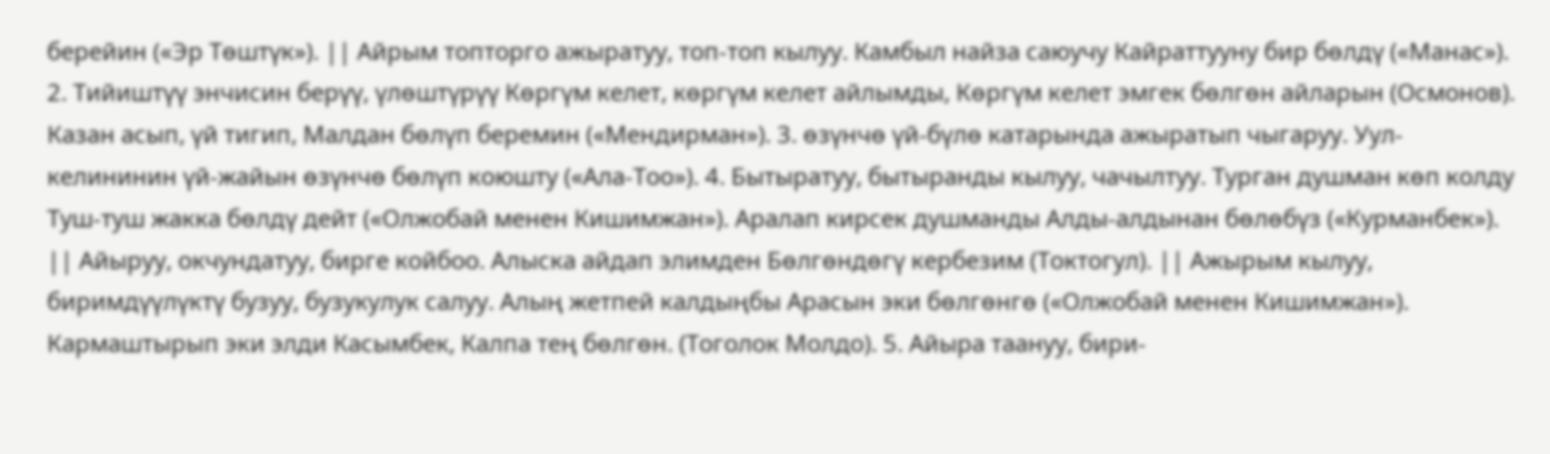берейин («Эр Төштүк»). || Айрым топторго ажыратуу, топ-топ кылуу. Камбыл найза саюучу Кайраттууну бир бөлдү («Манас»). 2. Тийиштүү энчисин берүү, үлөштүрүү Көргүм келет, көргүм келет айлымды, Көргүм келет эмгек бөлгөн айларын (Осмонов). Казан асып, үй тигип, Малдан бөлүп беремин («Мендирман»). 3. өзүнчө үй-бүлө катарында ажыратып чыгаруу. Уул-келининин үй-жайын өзүнчө бөлүп коюшту («Ала-Тоо»). 4. Бытыратуу, бытыранды кылуу, чачылтуу. Турган душман көп колду Туш-туш жакка бөлдү дейт («Олжобай менен Кишимжан»). Аралап кирсек душманды Алды-алдынан бөлөбүз («Курманбек»). || Айыруу, окчундатуу, бирге койбоо. Алыска айдап элимден Бөлгөндөгү кербезим (Токтогул). || Ажырым кылуу, биримдүүлүктү бузуу, бузукулук салуу. Алың жетпей калдыңбы Арасын эки бөлгөнгө («Олжобай менен Кишимжан»). Кармаштырып эки элди Касымбек, Калпа тең бөлгөн. (Тоголок Молдо). 5. Айыра таануу, бири-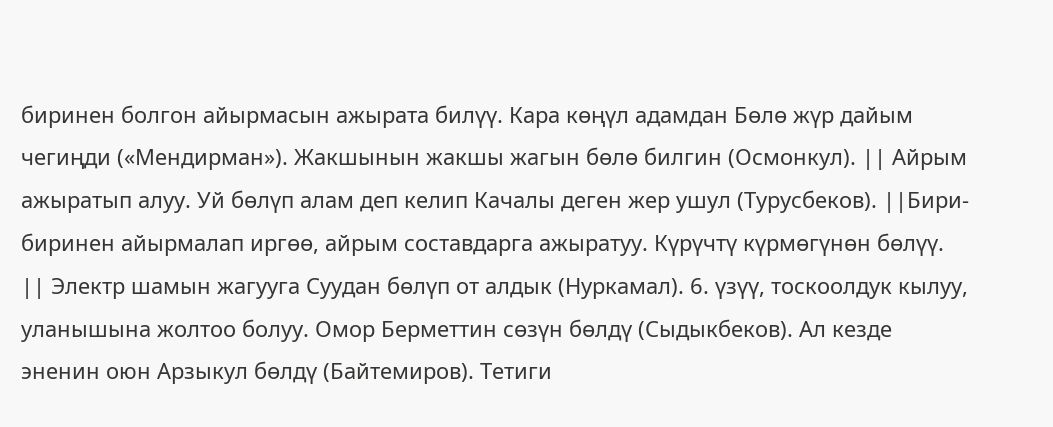биринен болгон айырмасын ажырата билүү. Кара көңүл адамдан Бөлө жүр дайым чегиңди («Мендирман»). Жакшынын жакшы жагын бөлө билгин (Осмонкул). || Айрым ажыратып алуу. Уй бөлүп алам деп келип Качалы деген жер ушул (Турусбеков). ||Бири-биринен айырмалап иргөө, айрым составдарга ажыратуу. Күрүчтү күрмөгүнөн бөлүү. || Электр шамын жагууга Суудан бөлүп от алдык (Нуркамал). 6. үзүү, тоскоолдук кылуу, уланышына жолтоо болуу. Омор Берметтин сөзүн бөлдү (Сыдыкбеков). Ал кезде эненин оюн Арзыкул бөлдү (Байтемиров). Тетиги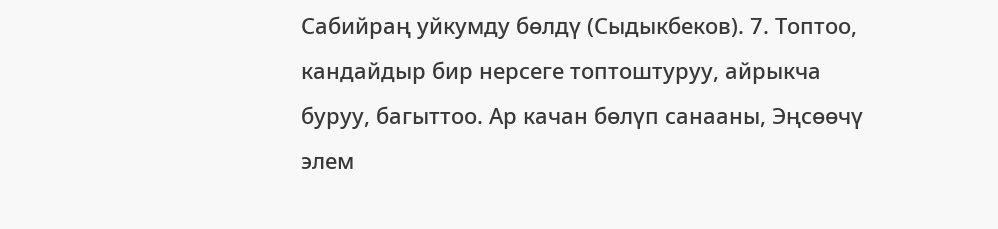Сабийраң уйкумду бөлдү (Сыдыкбеков). 7. Топтоо, кандайдыр бир нерсеге топтоштуруу, айрыкча буруу, багыттоо. Ар качан бөлүп санааны, Эңсөөчү элем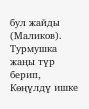бул жайды (Маликов). Турмушка жаңы түр берип, Көңүлдү ишке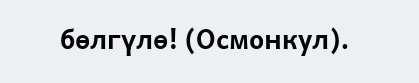бөлгүлө! (Осмонкул).